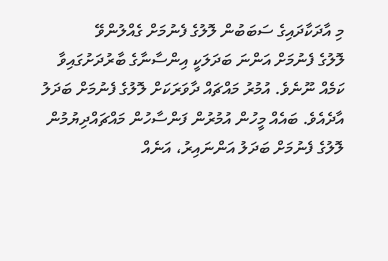މި އާދަކާދައިގެ ސަބަބުން ލޮލުގެ ފެނުމަށް ގެއްލުންވޭ
ލޮލުގެ ފެނުމަށް އަންނަ ބަދަލަކީ އިންސާނާގެ ބާރުދަށުގައިވާ ކަމެއް ނޫނެވެ. އުމުރު މައްޗައް ދާވަރަކަށް ލޮލުގެ ފެނުމަށް ބަދަލު އާދެއެވެ. ބައެއް މީހުން އުމުރުން ފަންސާހުން މައްޗައްދިޔުމުން ލޮލުގެ ފެނުމަށް ބަދަލު އަންނައިރު، އަނެއް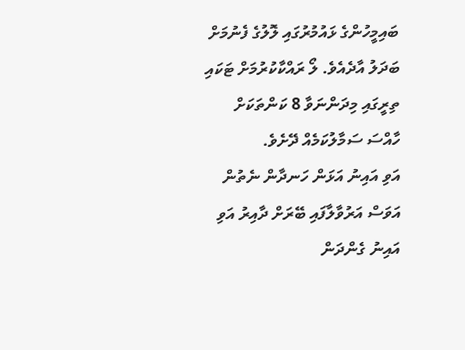ބައިމީހުންގެ ޅައުމުރުގައި ލޮލުގެ ފެނުމަށް ބަދަލު އާދެއެވެ. ލޯ ރައްކާކުރުމަށް ޓަކައި ތިރީގައި މިދަންނަވާ 8 ކަންތަކަށް ހާއްސަ ސަމާލުކަމެއް ދޭށެވެ.
އަވި އައިނު އަޅަން ހަނދާން ނެތުން
އަވަސް އަރުވާލާފައި ބޭރަށް ދާއިރު އަވި އައިނު ގެންދަން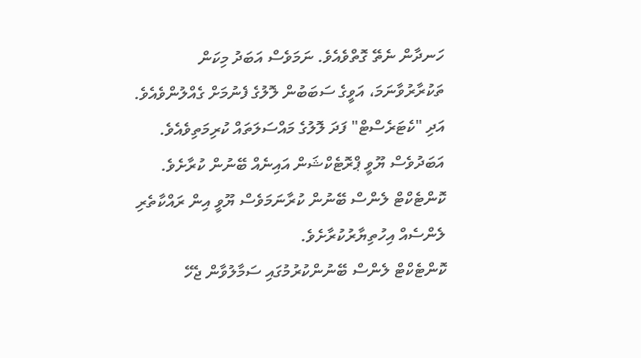ހަނދާން ނެތޭ ގޮތްވެއެވެ. ނަމަވެސް އަބަދު މިކަން ތަކުރާރުވާނަމަ، އަވީގެ ސަބަބުން ލޮލުގެ ފެނުމަށް ގެއްލުންވެއެވެ. އަދި "ކެޓަރެސްޓް" ފަދަ ލޮލުގެ މައްސަލަތައް ކުރިމަތިވެއެވެ. އަބަދުވެސް ޔޫވީ ޕްރޮޓެކްޝަން އައިނެއް ބޭނުން ކުރާށެވެ. ކޮންޓެކްޓް ލެންސް ބޭނުން ކުރާނަމަވެސް ޔޫވީ އިން ރައްކާތެރި ލެންސެއް އިހުތިޔާރުކުރާށެވެ.
ކޮންޓެކްޓް ލެންސް ބޭނުންކުރުމުގައި ސަމާލުވާން ޖެހޭ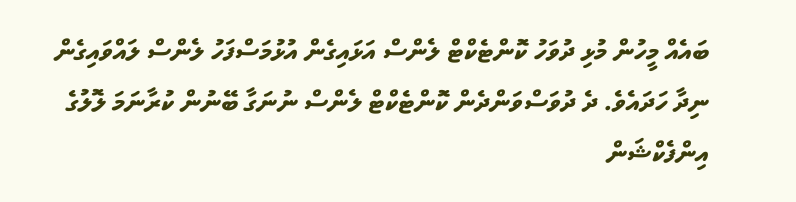ބައެއް މީހުން މުޅި ދުވަހު ކޮންޓެކްޓް ލެންސް އަޅައިގެން އުޅުމަސްފަހު ލެންސް ލައްވައިގެން ނިދާ ހަދައެވެ. ދެ ދުވަސްވަންދެން ކޮންޓެކްޓް ލެންސް ނުނަގާ ބޭނުން ކުރާނަމަ ލޮލުގެ އިންފެކްޝަން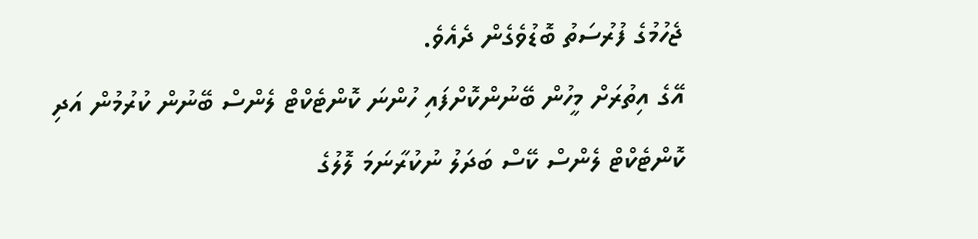ޖެހުމުގެ ފުރުސަތު ބޮޑުވެގެން ދެއެވެ.
އޭގެ އިތުރަށް މީހުން ބޭނުންކޮށްފައި ހުންނަ ކޮންޓެކްޓް ލެންސް ބޭނުން ކުރުމުން އަދި ކޮންޓެކްޓް ލެންސް ކޭސް ބަދަލު ނުކުރާނަމަ ލޮލުގެ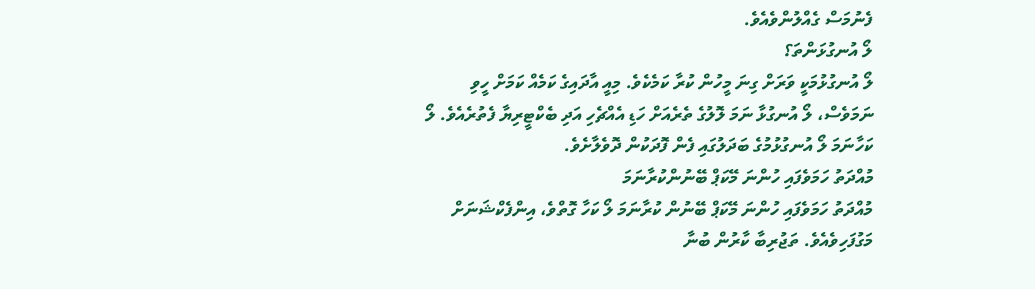ފެނުމަސް ގެއްލުންވެއެވެ.
ލޯ އުނގުޅަންތަ؟
ލޯ އުނގުޅުމަކީ ވަރަށް ގިނަ މީހުން ކުރާ ކަމެކެވެ. މިއީ އާދައިގެ ކަމެއް ކަމަށް ހީވި ނަމަވެސް، ލޯ އުނގުޅާ ނަމަ ލޮލުގެ ތެރެއަށް ހަޑި އެއްޗެހި އަދި ބެކްޓީރިޔާ ފެތުރެއެވެ. ލޯ ކަހާނަމަ ލޯ އުނގުޅުމުގެ ބަދަލުގައި ފެން ފޮދަކުން ދޮވެލާށެވެ.
މުއްދަތު ހަމަވެފައި ހުންނަ މޭކަޕް ބޭނުންކުރާނަމަ
މުއްދަތު ހަމަވެފައި ހުންނަ މޭކަޕް ބޭނުން ކުރާނަމަ ލޯ ކަހާ ގޮތްވެ، އިންފެކްޝަނަށް މަގުފަހިވެއެވެ. ތަޖުރިބާ ކާރުން ބުނާ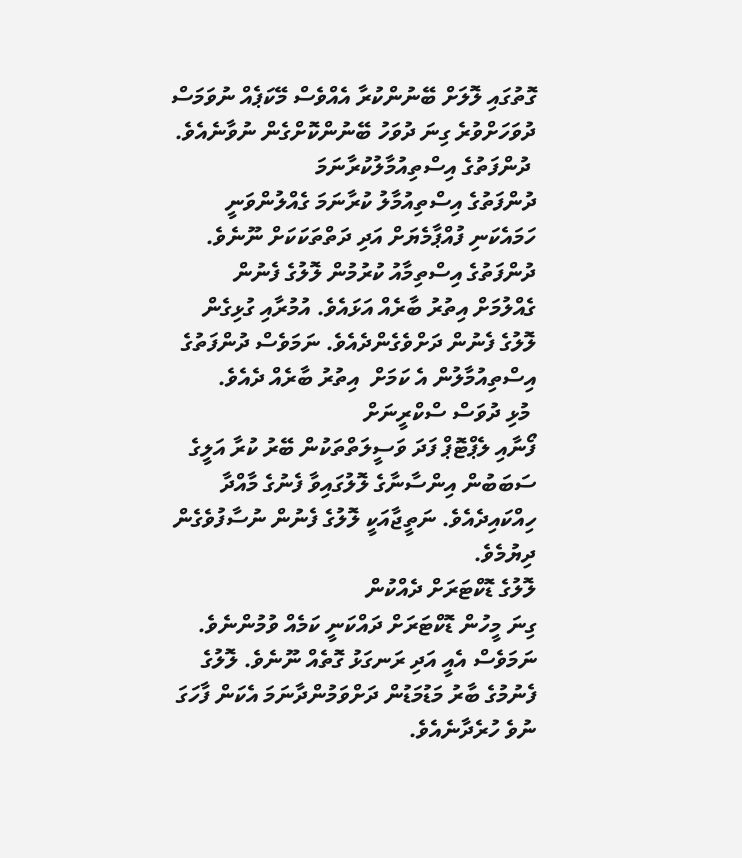ގޮތުގައި ލޮލަށް ބޭނުންކުރާ އެއްވެސް މޭކަޕެއް ނުވަމަސް ދުވަހަށްވުރެ ގިނަ ދުވަހު ބޭނުންކޮށްގެން ނުވާނެއެވެ.
 ދުންފަތުގެ އިސްތިއުމާލުކުރާނަމަ
ދުންފަތުގެ އިސްތިއުމާލު ކުރާނަމަ ގެއްލުންވަނީ ހަމައެކަނި ފުއްޕާމެޔަށް އަދި ދަތްތަކަކަށް ނޫނެވެ. ދުންފަތުގެ އިސްތިމާއު ކުރުމުން ލޮލުގެ ފެނުން ގެއްލުމަށް އިތުރު ބާރެއް އަޅައެވެ. އުމުރާއި ގުޅިގެން ލޮލުގެ ފެނުން ދަށްވެގެންދެއެވެ. ނަމަވެސް ދުންފަތުގެ އިސްތިއުމާލުން އެ ކަމަށް  އިތުރު ބާރެއް ދެއެވެ.
 މުޅި ދުވަސް ސްކްރީނަށް
ފޯނާއި ލެޕްޓޮޕް ފަދަ ވަސީލަތްތަކުން ބޭރު ކުރާ އަލީގެ ސަބަބުން އިންސާނާގެ ލޮލުގައިވާ ފެނުގެ މާއްދާ ހިއްކައިދެއެވެ. ނަތީޖާއަކީ ލޮލުގެ ފެނުން ނުސާފުވެގެން ދިޔުމެވެ.
ލޮލުގެ ޑޮކްޓަރަށް ދެއްކުން
ގިނަ މީހުން ޑޮކްޓަރަށް ދައްކަނީ ކަމެއް ވުމުންނެވެ. ނަމަވެސް އެއީ އަދި ރަނގަޅު ގޮތެއް ނޫނެވެ. ލޮލުގެ ފެނުމުގެ ބާރު މަޑުމަޑުން ދަށްވަމުންދާނަމަ އެކަން ފާހަގަ ނުވެ ހުރެދާނެއެވެ.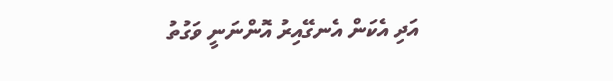އަދި އެކަން އެނގޭއިރު އޮންނަނީ ވަގުތު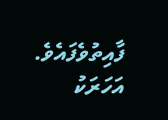ފާއިތުވެފައެވެ. އަހަރަކު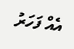އެއް ފަހަރު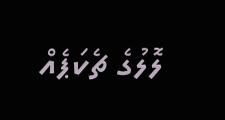ލޮލުގެ ޗެކަޕެއް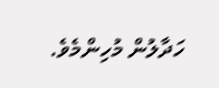ހަދާލުން މުހިންމެވެ.